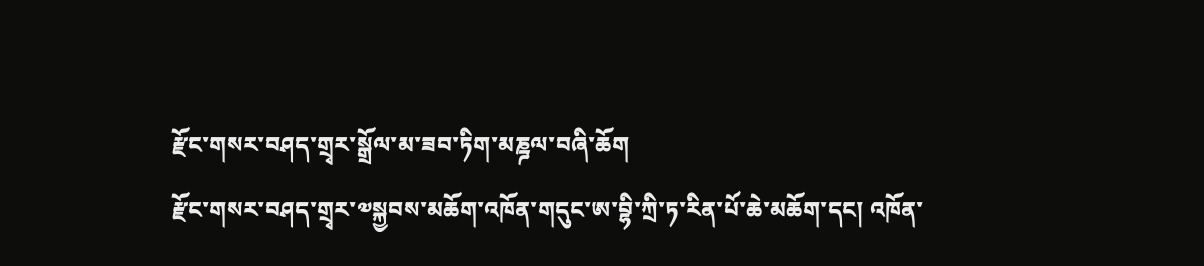རྫོང་གསར་བཤད་གྲྭར་སྒྲོལ་མ་ཟབ་ཏིག་མཎྜལ་བཞི་ཆོག
རྫོང་གསར་བཤད་གྲྭར་༧སྐྱབས་མཆོག་འཁོན་གདུང་ཨ་བྷི་ཀྲི་ཏ་རིན་པོ་ཆེ་མཆོག་དང། འཁོན་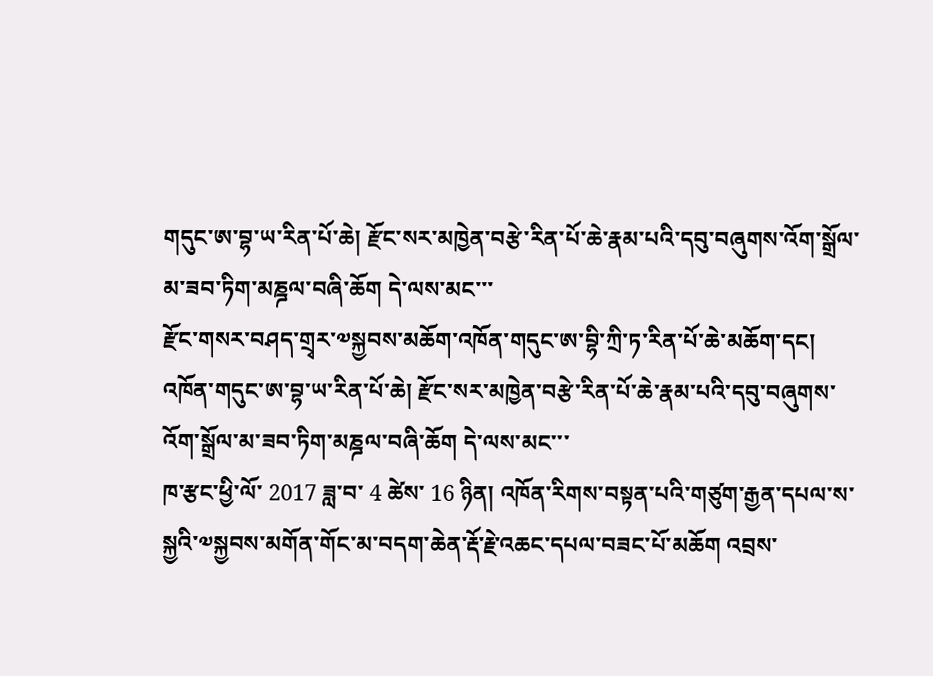གདུང་ཨ་བྷ་ཡ་རིན་པོ་ཆེ། རྫོང་སར་མཁྱེན་བརྩེ་རིན་པོ་ཆེ་རྣམ་པའི་དབུ་བཞུགས་འོག་སྒྲོལ་མ་ཟབ་ཏིག་མཎྜལ་བཞི་ཆོག དེ་ལས་མང་་་
རྫོང་གསར་བཤད་གྲྭར་༧སྐྱབས་མཆོག་འཁོན་གདུང་ཨ་བྷི་ཀྲི་ཏ་རིན་པོ་ཆེ་མཆོག་དང། འཁོན་གདུང་ཨ་བྷ་ཡ་རིན་པོ་ཆེ། རྫོང་སར་མཁྱེན་བརྩེ་རིན་པོ་ཆེ་རྣམ་པའི་དབུ་བཞུགས་འོག་སྒྲོལ་མ་ཟབ་ཏིག་མཎྜལ་བཞི་ཆོག དེ་ལས་མང་་་
ཁ་རྩང་ཕྱི་ལོ་ 2017 ཟླ་བ་ 4 ཚེས་ 16 ཉིན། འཁོན་རིགས་བསྟན་པའི་གཙུག་རྒྱན་དཔལ་ས་སྐྱའི་༧སྐྱབས་མགོན་གོང་མ་བདག་ཆེན་རྡོ་རྗེ་འཆང་དཔལ་བཟང་པོ་མཆོག འབྲས་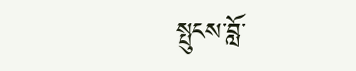སྤུངས་བློ་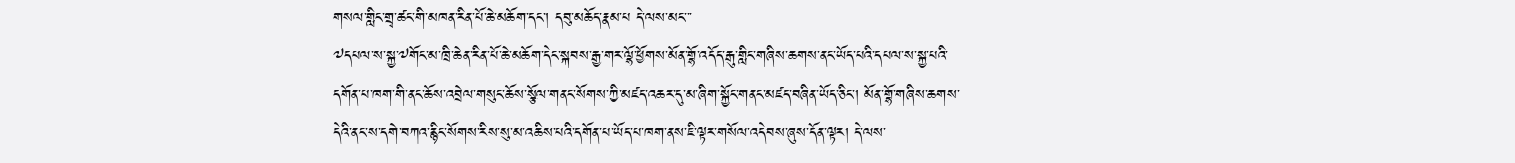གསལ་གླིང་གྲྭ་ཚང་གི་མཁན་རིན་པོ་ཆེ་མཆོག་དང་། དབུ་མཆོད་རྣམ་པ དེ་ལས་མང་་་
༧དཔལ་ས་སྐྱ་༧གོང་མ་ཁྲི་ཆེན་རིན་པོ་ཆེ་མཆོག་དེང་སྐབས་རྒྱ་གར་ལྷོ་ཕྱོགས་མོན་གྷོ་འདོད་རྒུ་གླིང་གཞིས་ཆགས་ནང་ཡོད་པའི་དཔལ་ས་སྐྱ་པའི་དགོན་པ་ཁག་གི་ནང་ཆོས་འབྲེལ་གསུང་ཆོས་སྩོལ་གནང་སོགས་ཀྱི་མཛད་འཆར་དུ་མ་ཞིག་སྐྱོང་གནང་མཛད་བཞིན་ཡོད་ཅིང་། མོན་གྷོ་གཞིས་ཆགས་དེའི་ནང་ས་དགེ་བཀའ་རྙིང་སོགས་རིས་སུ་མ་འཆིས་པའི་དགོན་པ་ཡོད་པ་ཁག་ནས་ཇི་ལྟར་གསོལ་འདེབས་ཞུས་དོན་ལྟར། དེ་ལས་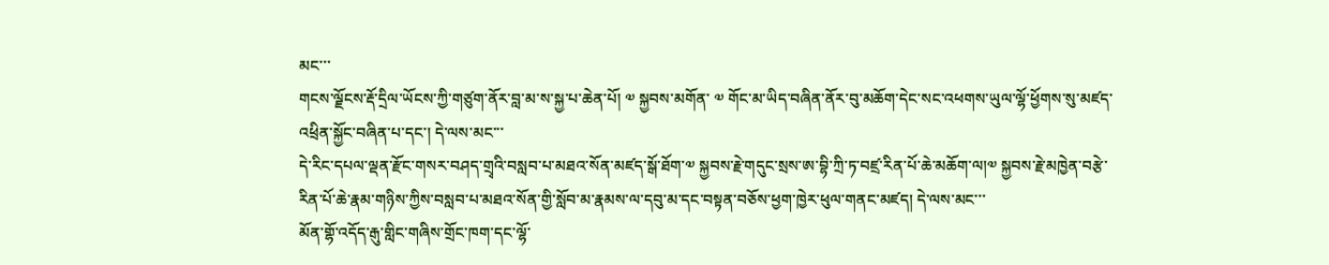མང་་་
གངས་ལྗོངས་རྡོ་དྲིལ་ཡོངས་ཀྱི་གཙུག་ནོར་བླ་མ་ས་སྐྱ་པ་ཆེན་པོ། ༧ སྐྱབས་མགོན་ ༧ གོང་མ་ཡིད་བཞིན་ནོར་བུ་མཆོག་དེང་སང་འཕགས་ཡུལ་ལྷོ་ཕྱོགས་སུ་མཛད་འཕྲིན་སྐྱོང་བཞིན་པ་དང་། དེ་ལས་མང་་་
དེ་རིང་དཔལ་ལྡན་རྫོང་གསར་བཤད་གྲྭའི་བསླབ་པ་མཐའ་སོན་མཛད་སྒོ་ཐོག་༧ སྐྱབས་རྗེ་གདུང་སྲས་ཨ་བྷི་ཀྲི་ཏ་བཛྲ་རིན་པོ་ཆེ་མཆོག་ལ།༧ སྐྱབས་རྗེ་མཁྱེན་བརྩེ་རིན་པོ་ཆེ་རྣམ་གཉིས་ཀྱིས་བསླབ་པ་མཐའ་སོན་གྱི་སློབ་མ་རྣམས་ལ་དབུ་མ་དང་བསྟན་བཅོས་ཕྱག་ཁྱེར་ཕུལ་གནང་མཛད། དེ་ལས་མང་་་
མོན་གྷོ་འདོད་རྒུ་གླིང་གཞིས་གྲོང་ཁག་དང་ལྷོ་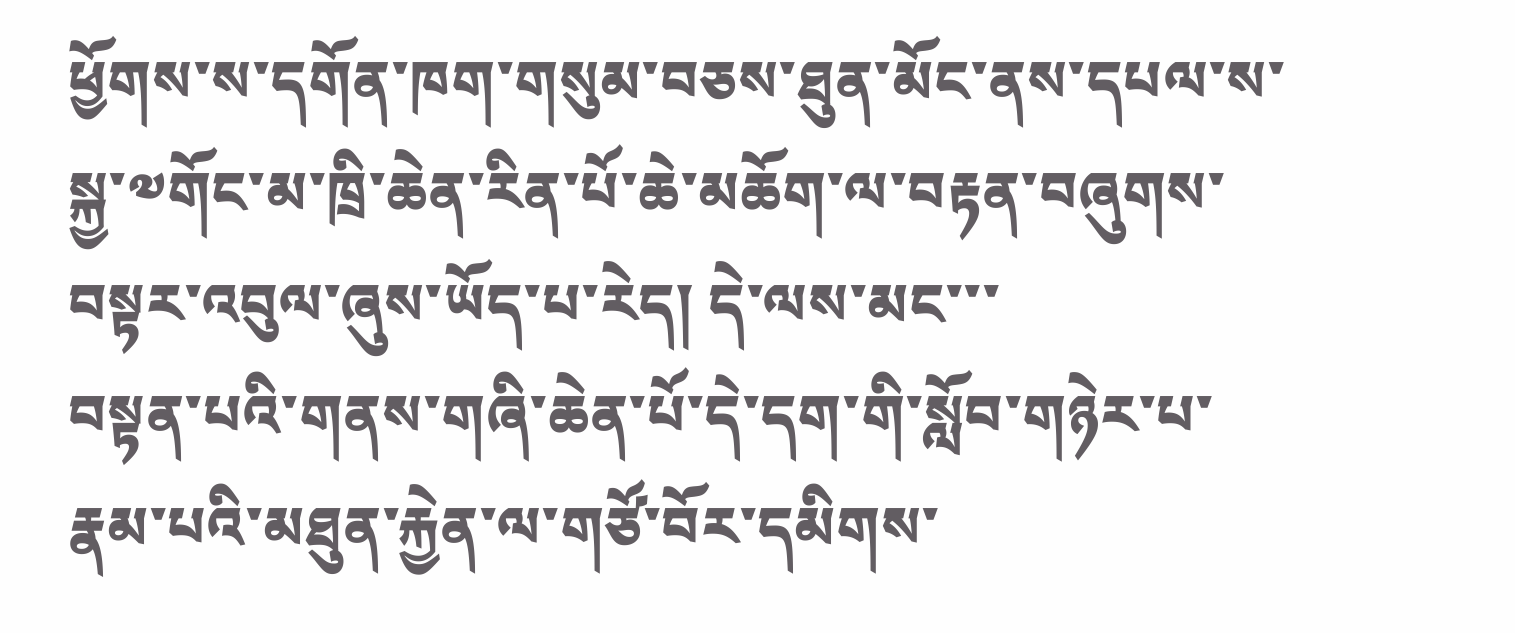ཕྱོགས་ས་དགོན་ཁག་གསུམ་བཅས་ཐུན་མོང་ནས་དཔལ་ས་སྐྱ་༧གོང་མ་ཁྲི་ཆེན་རིན་པོ་ཆེ་མཆོག་ལ་བརྟན་བཞུགས་བསྟར་འབུལ་ཞུས་ཡོད་པ་རེད། དེ་ལས་མང་་་
བསྟན་པའི་གནས་གཞི་ཆེན་པོ་དེ་དག་གི་སློབ་གཉེར་པ་རྣམ་པའི་མཐུན་རྐྱེན་ལ་གཙོ་བོར་དམིགས་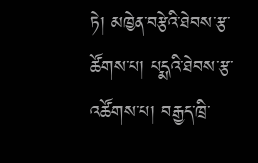ཏེ། མཁྱེན་བརྩེའི་ཐེབས་རྩ་ཚོགས་པ། པདྨའི་ཐེབས་རྩ་འཚོགས་པ། བརྒྱད་ཁྲི་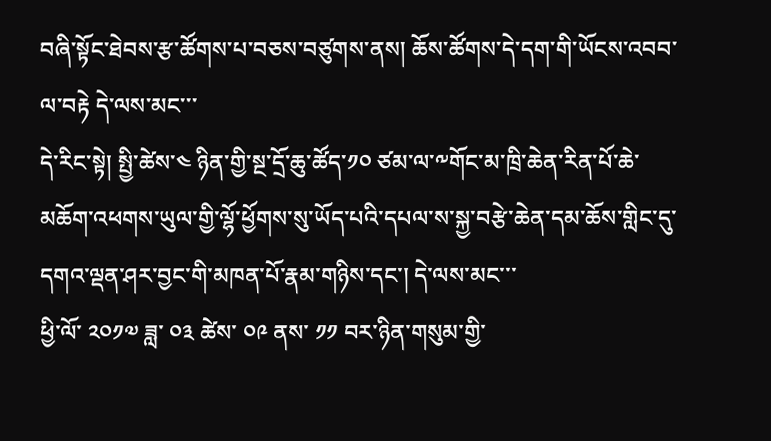བཞི་སྟོང་ཐེབས་རྩ་ཚོགས་པ་བཅས་བཙུགས་ནས། ཆོས་ཚོགས་དེ་དག་གི་ཡོངས་འབབ་ལ་བརྟེ དེ་ལས་མང་་་
དེ་རིང་སྟེ། སྤྱི་ཚེས་༤ ཉིན་གྱི་སྔ་དྲོ་ཆུ་ཚོད་༡༠ ཙམ་ལ་༸གོང་མ་ཁྲི་ཆེན་རིན་པོ་ཆེ་མཆོག་འཕགས་ཡུལ་གྱི་ལྷོ་ཕྱོགས་སུ་ཡོད་པའི་དཔལ་ས་སྐྱ་བརྩེ་ཆེན་དམ་ཆོས་གླིང་དུ་དགའ་ལྡན་ཤར་བྱང་གི་མཁན་པོ་རྣམ་གཉིས་དང་། དེ་ལས་མང་་་
ཕྱི་ལོ་ ༢༠༡༧ ཟླ་ ༠༣ ཚེས་ ༠༩ ནས་ ༡༡ བར་ཉིན་གསུམ་གྱི་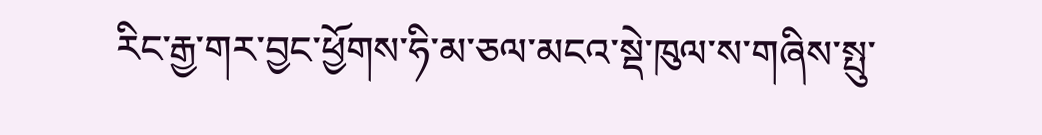རིང་རྒྱ་གར་བྱང་ཕྱོགས་ཧི་མ་ཅལ་མངའ་སྡེ་ཁུལ་ས་གཞིས་སྤུ་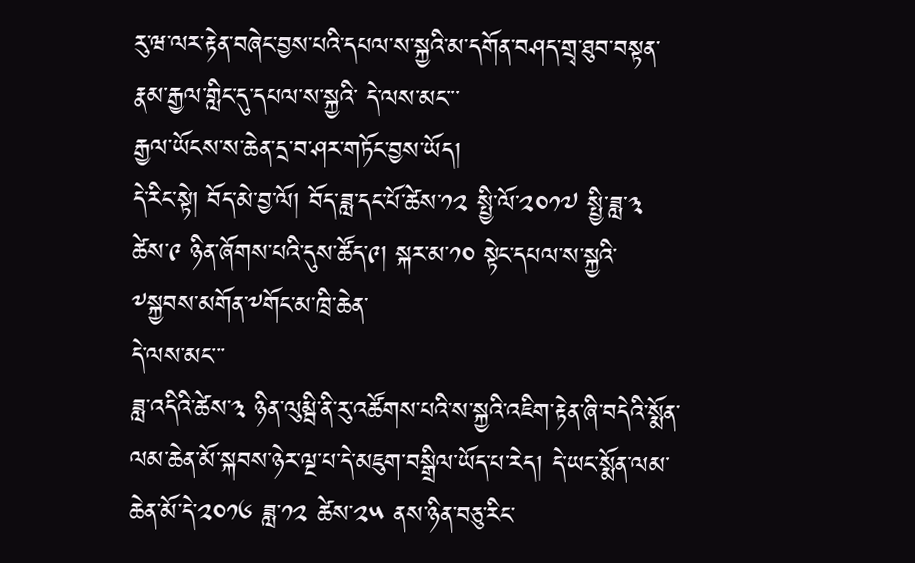རུ་ཝ་ལར་རྟེན་བཞེང་བྱས་པའི་དཔལ་ས་སྐྱའི་མ་དགོན་བཤད་གྲྭ་ཐུབ་བསྟན་རྣམ་རྒྱལ་གླིང་དུ་དཔལ་ས་སྐྱའི་ དེ་ལས་མང་་་
རྒྱལ་ཡོངས་ས་ཆེན་དྲ་བ་ཤར་གཏོང་བྱས་ཡོད།
དེ་རིང་སྟེ། བོད་མེ་བྱ་ལོ། བོད་ཟླ་དང་པོ་ཚེས་༡༢ སྤྱི་ལོ་༢༠༡༧ སྤྱི་ཟླ་༣ ཚེས་༩ ཉིན་ཞོགས་པའི་དུས་ཚོད་༩། སྐར་མ་༡༠ སྟེང་དཔལ་ས་སྐྱའི་༸སྐྱབས་མགོན་༸གོང་མ་ཁྲི་ཆེན་
དེ་ལས་མང་་་
ཟླ་འདིའི་ཚེས་༣ ཉིན་ལུམྦི་ནི་རུ་འཚོགས་པའི་ས་སྐྱའི་འཇིག་རྟེན་ཞི་བདེའི་སྨོན་ལམ་ཆེན་མོ་སྐབས་ཉེར་ལྔ་པ་དེ་མཇུག་བསྒྲིལ་ཡོད་པ་རེད། དེ་ཡང་སྨོན་ལམ་ཆེན་མོ་དེ་༢༠༡༦ ཟླ་༡༢ ཚེས་༢༥ ནས་ཉིན་བཅུ་རིང་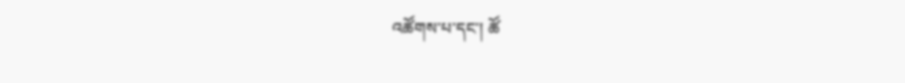འཚོགས་པ་དང་། ཚོ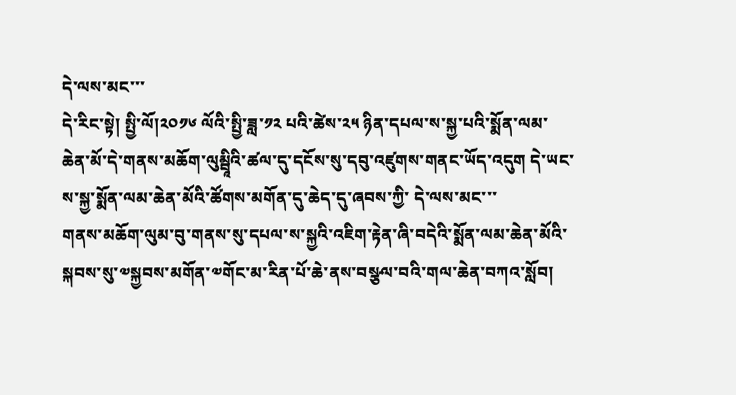དེ་ལས་མང་་་
དེ་རིང་སྟེ། སྤྱི་ལོ།༢༠༡༦ ལོའི་སྤྱི་ཟླ་༡༢ པའི་ཚེས་༢༥ ཉིན་དཔལ་ས་སྐྱ་པའི་སྨོན་ལམ་ཆེན་མོ་དེ་གནས་མཆོག་ལུམྦཱིའི་ཚལ་དུ་དངོས་སུ་དབུ་འཛུགས་གནང་ཡོད་འདུག དེ་ཡང་ས་སྐྱ་སྨོན་ལམ་ཆེན་མོའི་ཚོགས་མགོན་དུ་ཆེད་དུ་ཞབས་ཀྱི་ དེ་ལས་མང་་་
གནས་མཆོག་ལུམ་བུ་གནས་སུ་དཔལ་ས་སྐྱའི་འཇིག་རྟེན་ཞི་བདེའི་སྨོན་ལམ་ཆེན་མོའི་སྐབས་སུ་༧སྐྱབས་མགོན་༧གོང་མ་རིན་པོ་ཆེ་ནས་བསྩལ་བའི་གལ་ཆེན་བཀའ་སློབ།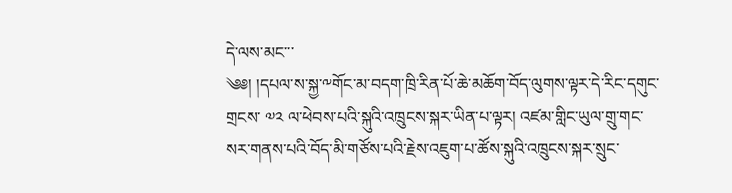དེ་ལས་མང་་་
༄༅། །དཔལ་ས་སྐྱ་༸གོང་མ་བདག་ཁྲི་རིན་པོ་ཆེ་མཆོག་བོད་ལུགས་ལྟར་དེ་རིང་དགུང་གྲངས་ ༧༢ ལ་ཕེབས་པའི་སྐུའི་འཁྲུངས་སྐར་ཡིན་པ་ལྟར། འཛམ་གླིང་ཡུལ་གྲུ་གང་སར་གནས་པའི་བོད་མི་གཙོས་པའི་རྗེས་འཇུག་པ་ཚོས་སྐུའི་འཁྲུངས་སྐར་སྲུང་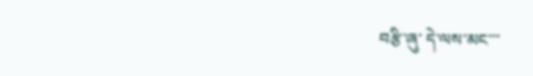བརྩི་ཞུ་ དེ་ལས་མང་་་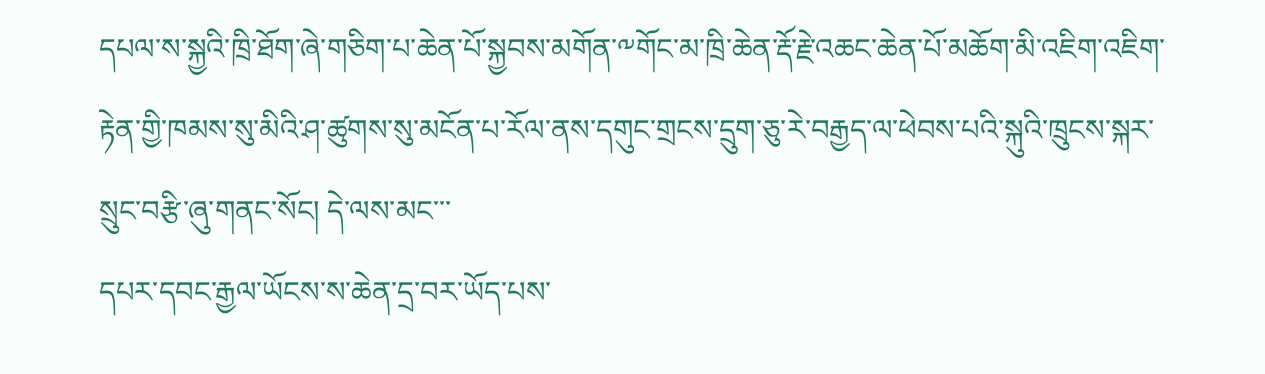དཔལ་ས་སྐྱའི་ཁྲི་ཐོག་ཞེ་གཅིག་པ་ཆེན་པོ་སྐྱབས་མགོན་༸གོང་མ་ཁྲི་ཆེན་རྡོ་རྗེ་འཆང་ཆེན་པོ་མཆོག་མི་འཇིག་འཇིག་རྟེན་གྱི་ཁམས་སུ་མིའི་ཤ་ཚུགས་སུ་མངོན་པ་རོལ་ནས་དགུང་གྲངས་དྲུག་ཅུ་རེ་བརྒྱད་ལ་ཕེབས་པའི་སྐུའི་ཁྲུངས་སྐར་སྲུང་བརྩི་ཞུ་གནང་སོང། དེ་ལས་མང་་་
དཔར་དབང་རྒྱལ་ཡོངས་ས་ཆེན་དྲ་བར་ཡོད་པས་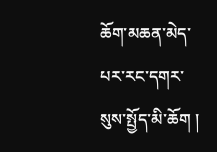ཆོག་མཆན་མེད་པར་རང་དགར་སུས་སྤྱོད་མི་ཆོག །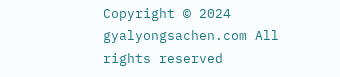Copyright © 2024 gyalyongsachen.com All rights reserved